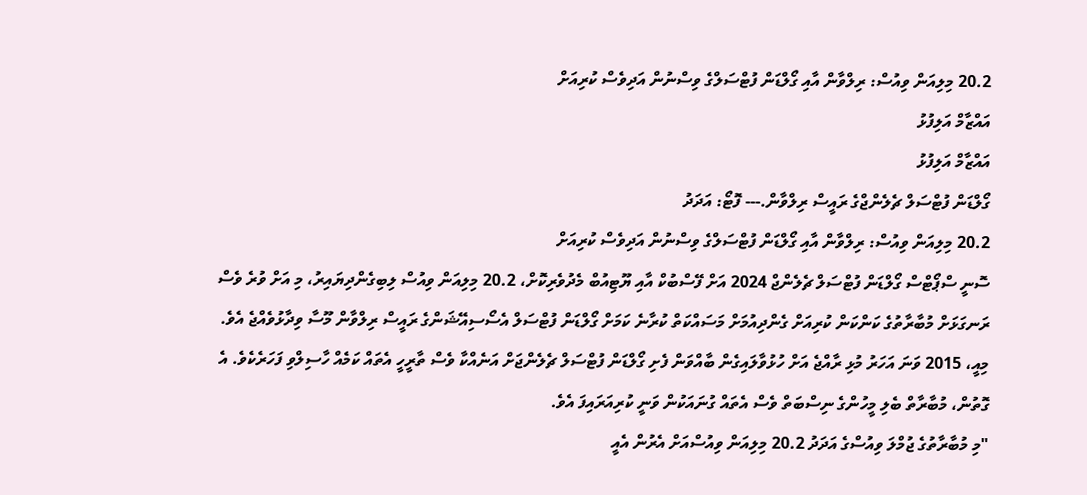20.2 މިލިއަން ވިއުސް: ރިލްވާން އާއި ގޯލްޑަން ފުޓްސަލްގެ ވިސްނުން އަދިވެސް ކުރިއަށް
އައްޒާމް އަލިފުޅު
އައްޒާމް އަލިފުޅު
ގޯލްޑަން ފުޓްސަލް ޗެލެންޖްގެ ރައީސް ރިލްވާން.--- ފޮޓޯ: އަދަދު
20.2 މިލިއަން ވިއުސް: ރިލްވާން އާއި ގޯލްޑަން ފުޓްސަލްގެ ވިސްނުން އަދިވެސް ކުރިއަށް
ސޮނީ ސްޕޯޓްސް ގޯލްޑަން ފުޓްސަލް ޗެލެންޖް 2024 އަށް ފޭސްބުކް އާއި ޔޫޓިއުބް މެދުވެރިކޮށް، 20.2 މިލިއަން ވިއުސް ލިބިގެންދިޔައިރު، މި އަށް ވުރެ ވެސް ރަނގަޅަށް މުބާރާތުގެ ކަންކަން ކުރިއަށް ގެންދިއުމަށް މަސައްކަތް ކުރާނެ ކަމަށް ގޯލްޑަން ފުޓްސަލް އެސޯސިއޭޝަންގެ ރައީސް ރިލްވާން މޫސާ ވިދާޅުވެއްޖެ އެވެ.
މިއީ، 2015 ވަނަ އަހަރު މުޅި ރާއްޖެ އަށް ހުޅުވާލައިގެން ބާއްވަން ފެށި ގޯލްޑަން ފުޓްސަލް ޗެލެންޖަށް އަނެއްކާ ވެސް ތާރީހީ އެތައް ކަމެއް ހާސިލްވި ފަހަރެކެވެ. އެ ގޮތުން، މުބާރާތް ބެލި މީހުންގެ ނިސްބަތް ވެސް އެތައް ގުނައަކުން ވަނީ ކުރިއަރައިފަ އެވެ.
"މި މުބާރާތުގެ ޖުމްލަ ވިއުސްގެ އަދަދު 20.2 މިލިއަން ވިއުސްއަށް އެރުން އެއީ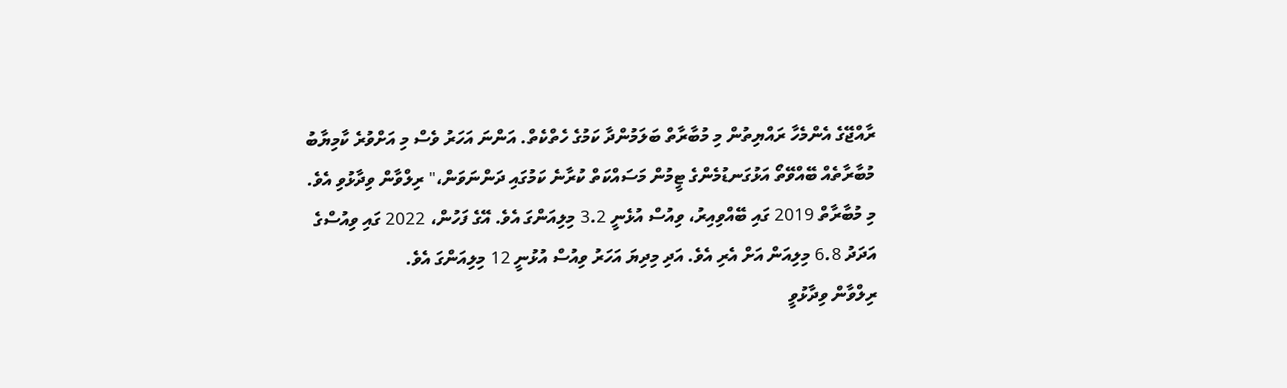ރާއްޖޭގެ އެންމެހާ ރައްޔިތުން މި މުބާރާތް ބަލަމުންދާ ކަމުގެ ހެތްކެތް. އަންނަ އަހަރު ވެސް މި އަށްވުރެ ކާމިޔާބު މުބާރާތެއް ބޭއްވޭތޯ އަޅުގަނޑުމެންގެ ޓީމުން މަސައްކަތް ކުރާނެ ކަމުގައި ދަންނަވަން،" ރިލްވާން ވިދާޅުވި އެވެ.
މި މުބާރާތް 2019 ގައި ބޭއްވިއިރު، ވިއުސް އުޅެނީ 3.2 މިލިއަންގަ އެވެ. އޭގެ ފަހުން، 2022 ގައި ވިއުސްގެ އަދަދު 6.8 މިލިއަން އަށް އެރި އެވެ. އަދި މިދިޔަ އަހަރު ވިއުސް އުޅުނީ 12 މިލިއަންގަ އެވެ.
ރިލްވާން ވިދާޅުވީ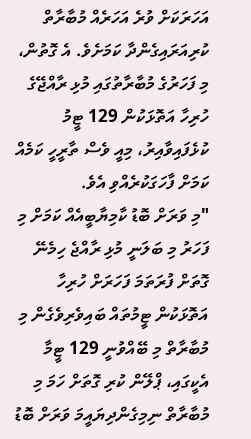އަހަރަކަށް ވުރެ އަހަރެއް މުބާރާތް ކުރިއަރައިގެންދާ ކަމަށެވެ. އެ ގޮތުން، މި ފަހަރުގެ މުބާރާތުގައި މުޅި ރާއްޖޭގެ ހުރިހާ އަތޮޅަކުން 129 ޓީމު ކުޅެފައިވާއިރު، މިއީ ވެސް ތާރީހީ ކަމެއް ކަމަށް ފާހަގަކުރެއްވި އެވެ.
"މި ވަރަށް ބޮޑު ކާމިޔާބީއެއް ކަމަށް މި ފަހަރު މި ބަލަނީ މުޅި ރާއްޖެ ހިމެނޭ ގޮތަށް ފުރަތަމަ ފަހަރަށް ހުރިހާ އަތޮޅަކުން ޓީމުތައް ބައިވެރިވެގެން މި މުބާރާތް މި ބޭއްވުނީ 129 ޓީމާ އެކީގައި، ޕްލޭން ކުރި ގޮތަށް ހަމަ މި މުބާރާތް ނިމިގެންދިޔައީމަ ވަރަށް ބޮޑު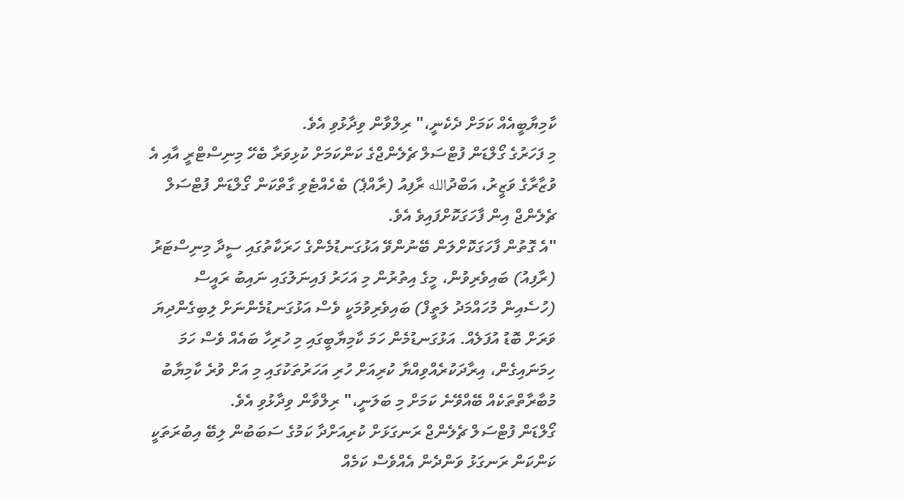ކާމިޔާބީއެއް ކަމަށް ދެކެނީ،" ރިލްވާން ވިދާޅުވި އެވެ.
މި ފަހަރުގެ ގޯލްޑަން ފުޓްސަލް ޗެލެންޖްގެ ކަންކަމަށް ކުޅިވަރާ ބެހޭ މިނިސްޓްރީ އާއި އެ ވުޒާރާގެ ވަޒީރު، އަބްދުالله ރާފިއު (ރާއްޕެ) ބެހެއްޓެވި ގާތްކަން ގޯލްޑަން ފުޓްސަލް ޗެލެންޖް އިން ފާހަގަކޮށްފައިވެ އެވެ.
"އެ ގޮތުން ފާހަގަކޮށްލަން ބޭނުންވޭ އަޅުގަނޑުމެންގެ ހަރަކާތުގައި ސީދާ މިނިސްޓަރު (ރާފިއު) ބައިވެރިވުން، މީގެ އިތުރުން މި އަހަރު ފައިނަލުގައި ނައިބު ރައީސް (ހުސެއިން މުހައްމަދު ލަތީފް) ބައިވެރިވުމަކީ ވެސް އަޅުގަނޑުމެންނަށް ލިބިގެންދިޔަ ވަރަށް ބޮޑު އުފަލެއް. އަޅުގަނޑުމެން ހަމަ ކާމިޔާބީގައި މި ހުރިހާ ބައެއް ވެސް ހަމަ ހިމަނައިގެން، އިރާދަކުރެއްވިއްޔާ ކުރިއަށް ހުރި އަހަރުތަކުގައި މި އަށް ވުރެ ކާމިޔާބު މުބާރާތްތަކެއް ބޭއްވޭނެ ކަމަށް މި ބަލަނީ،" ރިލްވާން ވިދާޅުވި އެވެ.
ގޯލްޑަން ފުޓްސަލް ޗެލެންޖް ރަނގަޅަށް ކުރިއަށްދާ ކަމުގެ ސަބަބުން ލިބޭ އިބުރަތަކީ ކަންކަން ރަނގަޅު ވަންދެން އެއްވެސް ކަމެއް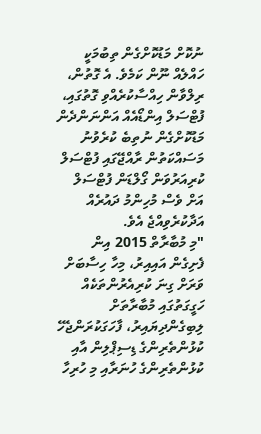ނުކޮށް މަޑުކޮށްގެން ތިބުމަކީ ހައްލެއް ނޫން ކަމެވެ. އެ ގޮތުން، ރިލްވާން ހިއްސާކުރެއްވި ގޮތުގައި، ފުޓްސަލް އިންޑޯއެއް އަންނަންދެން މަޑުކޮށްގެން ނުތިބެ ކުރެވުނު މަސައްކަތުން ރާއްޖޭގައި ފުޓްސަލް ކުރިއަރުވަން ގޯލްޑަން ފުޓްސަލް އަށް ވެސް މުހިންމު ދައުރެއް އަދާކުރެވިއްޖެ އެވެ.
"މި މުބާރާތް 2015 އިން ފެށިގެން އައިއިރު، މިހާ ހިސާބަށް ވަރަށް ގިނަ ކުރިއެރުންތަކެއް ހަގީގަތުގައި މުބާރާތަށް ލިބިގެންދިޔައިރު، ފާހަގަކުރަންޖެހޭ ކުޅުންތެރިންގެ ޑިސިޕްލިން އާއި ކުޅުންތެރިންގެ ހުނަރާއި މި ހުރިހާ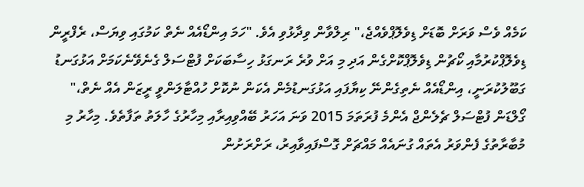ކަމެއް ވެސް ވަރަށް ބޮޑަށް ޑިވެލޮޕްވެއްޖެ،" ރިލްވާން ވިދާޅުވި އެވެ. "ހަމަ އިންޑޯއެއް ނެތް ކަމުގައި ވިޔަސް، ރެފްރީން ޑިވެލޮޕްކުރުމާއި ކޯޗުން ޑިވެލޮޕްކޮށްގެން އަދި މި އަށް ވުރެ ރަނގަޅު ހިސާބަކަށް ފުޓްސަލް ގެނެވޭނެކަމަށް އަޅުގަނޑު ގަބޫލުކުރަނީ، އިންޑޯއެއް ނެތިގެންނޭ ކިޔާފައި އަޅުގަނޑުމެން އެކަން ނުކޮށް ހުއްޓާލަންވީ ރީޒަން އެއް ނެތް،"
ގޯލްޑަން ފުޓްސަލް ޗެލެންޖް އެންމެ ފުރަތަމަ 2015 ވަނަ އަހަރު ބޭއްވިއިރާއި މިހާރުގެ ހާލަތު ތަފާތެވެ. މިހާރު މި މުބާރާތުގެ ފެންވަރު އެތައް ގުނައެއް މައްޗަށް ގޮސްފައިވާއިރު، ރަށްރަށުން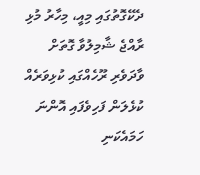ދެކޭގޮތުގައި މިއީ، މިހާރު މުޅި ރާއްޖެ ޝާމިލުވާ ގޮތަށް ވާދަވެރި ރޫހެއްގައި ކުޅިވަރެއް ކުޅެލަން ފަހިވެފައި އޮންނަ ހަމައެކަނި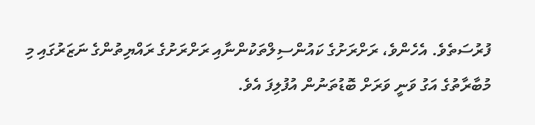ފުރުސަތެވެ. އެހެންވެ، ރަށްރަށުގެ ކައުންސިލްތަކުންނާއި ރަށްރަށުގެ ރައްޔިތުންގެ ނަޒަރުގައި މި މުބާރާތުގެ އަގު ވަނީ ވަރަށް ބޮޑުތަނުން އުފުލިފަ އެވެ.